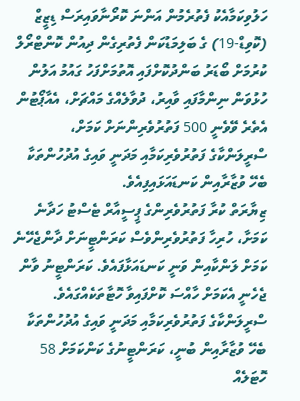ހަލުވިކަމާއެކު ފެތުރެމުން އަންނަ ކޮރޯނާވައިރަސް ޑިޒީޒް (ކޮވިޑް-19) ގެ ބަލިމަޑުކަން ފެތުރިގެން ދިއުން ކޮންޓްރޯލް ކުރުމަށް ބޯޑަރު ބަންދުކޮށްފައި އޮތުމަށްފަހު ގައުމު އަލުން ހުޅުވަން ނިންމާފައި ވާއިރު، ދުވާލެއްގެ މައްޗަށް، އެއާޕޯޓުން އެތެރެ ވޭވެނީ 500 ފަތުރުވެރިންނަށް ކަމަށް، ސްރީލަންކާގެ ފަތުރުވެރިކަމާއި މަދަނީ ވައިގެ އުދުހުންތަކާ ބެހޭ ވުޒާރާއިން ކަނޑައަޅައިފިއެވެ.
ޒިޔާރަތް ކުރާ ފަތުރުވެރިންގެ ޕީސީއާރް ޓެސްޓު ހަދާނެ ކަމަށާ، ހުރިހާ ފަތުރުވެރިންވެސް ކަރަންޓީނަށް ދާންޖެހޭނެ ކަމަށް ލަންކާއިން ވަނީ ކަނޑައަޅާފައެވެ. ކަރަންޓީނު ވާން ޖެހެނީ އެކަމަށް ހާއްސަ ކޮށްފައިވާ ހޮޓާތަކެއްގައެވެ.
ސްރީލަންކާގެ ފަތުރުވެރިކަމާއި މަދަނީ ވައިގެ އުދުހުންތަކާ ބެހޭ ވުޒާރާއިން ބުނީ، ކަރަންޓީނުގެ ކަންކަމަށް 58 ހޮޓަލެއް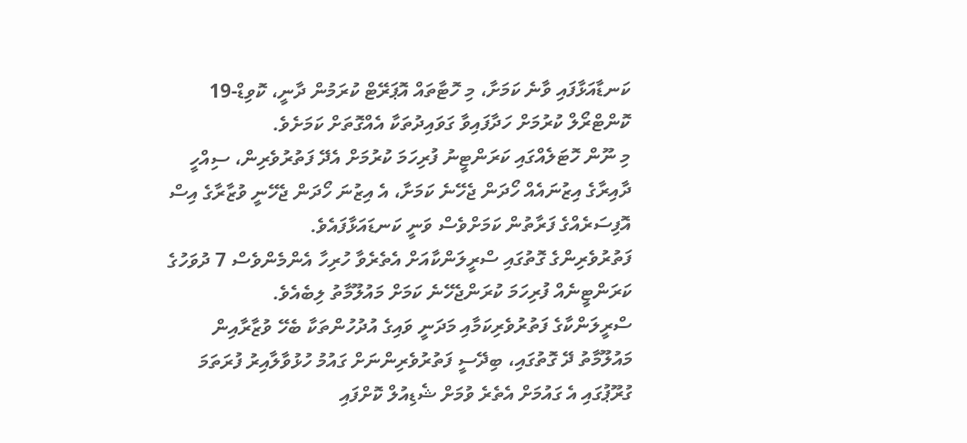ކަނޑާއަޅާފައި ވާނެ ކަމަށާ، މި ހޮޓާތައް އޮޕަރޭޓް ކުރަމުން ދާނީ، ކޮވިޑް-19 ކޮންޓްރޯލް ކުރުމަށް ހަދާފައިވާ ގަވައިދުތަކާ އެއްގޮތަށް ކަމަށެވެ.
މި ނޫން ހޮޓަލެއްގައި ކަރަންޓީނު ފުރިހަމަ ކުރުމަށް އެދޭ ފަތުރުވެރިން، ސިއްހީ ދާއިރާގެ އިޒުނައެއް ހޯދަން ޖެހޭނެ ކަމަށާ، އެ އިޒުނަ ހޯދަން ޖެހޭނީ ވުޒާރާގެ އިސް އޮފިސަރެއްގެ ފަރާތުން ކަމަށްވެސް ވަނީ ކަނޑައަޅާފައެވެ.
ފަތުރުވެރިންގެ ގޮތުގައި ސްރީލަންކާއަށް އެތެރެވާ ހުރިހާ އެންމެންވެސް 7 ދުވަހުގެ ކަރަންޓީނެއް ފުރިހަމަ ކުރަންޖެހޭނެ ކަމަށް މައުލޫމާތު ލިބެއެވެ.
ސްރީލަންކާގެ ފަތުރުވެރިކަމާއި މަދަނީ ވައިގެ އުދުހުންތަކާ ބެހޭ ވުޒާރާއިން މައުލޫމާތު ދޭ ގޮތުގައި، ބިދޭސީ ފަތުރުވެރިންނަށް ގައުމު ހުޅުވާލާއިރު ފުރަތަމަ ގުރޫޕުގައި އެ ގައުމަށް އެތެރެ ވުމަށް ޝެޑިއުލް ކޮށްފައި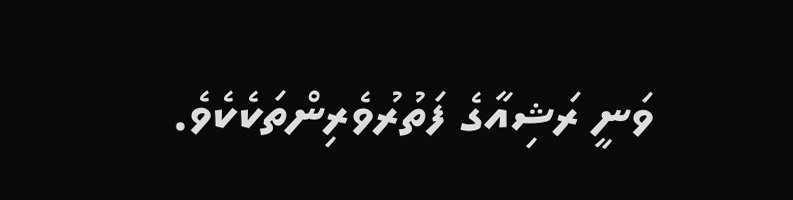ވަނީ ރަޝިއާގެ ފަތުރުވެރިންތަކެކެވެ.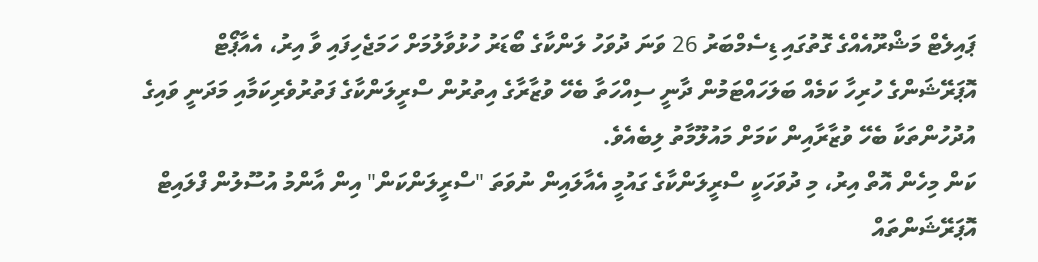ޕައިލެޓް މަޝްރޫއެއްގެ ގޮތުގައި ޑިސެމްބަރު 26 ވަނަ ދުވަހު ލަންކާގެ ބޯޑަރު ހުޅުވާލުމަށް ހަމަޖެހިފައި ވާ އިރު، އެއާޕޯޓް އޮޕަރޭޝަންގެ ހުރިހާ ކަމެއް ބަލަހައްޓަމުން ދާނީ ސިއްހަތާ ބެހޭ ވުޒާރާގެ އިތުރުން ސްރީލަންކާގެ ފަތުރުވެރިކަމާއި މަދަނީ ވައިގެ އުދުހުންތަކާ ބެހޭ ވުޒާރާއިން ކަމަށް މައުލޫމާތު ލިބެއެވެ.
ކަން މިހެން އޮތް އިރު، މި ދުވަހަކީ ސްރީލަންކާގެ ގައުމީ އެއާލައިން ނުވަތަ "ސްރީލަންކަން" އިން އާންމު އުސޫލުން ފްލައިޓް އޮޕަރޭޝަންތައް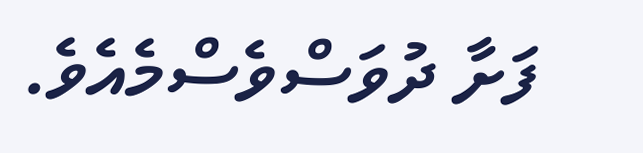ފަށާ ދުވަސްވެސްމެއެވެ.